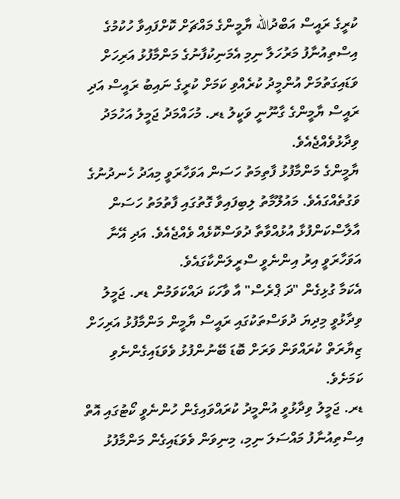ކުރީގެ ރައީސް އަބްދުالله ޔާމީންގެ މައްޗަށް ކޮށްފައިވާ ހުކުމުގެ އިސްތިއުނާފު މަރުހަލާ ނިމި އެމަނިކުފާނުގެ މަންމާފުޅު އަރިހަށް ވަޑައިގަތުމަށް އުންމީދު ކުރެއްވި ކަމަށް ކުރީގެ ނައިބު ރައީސް އަދި ރައީސް ޔާމީންގެ ގާނޫނީ ވަކީލު ޑރ. މުހައްމަދު ޖަމީލު އަހުމަދު ވިދާޅުވެއްޖެއެވެ.
ޔާމީންގެ މަންމާފުޅު ފާތިމަތު ހަސަން އަވަހާރަވީ މިއަދު ހެނދުނުގެ ވަގުތެއްގައެވެ. މައުލޫމާތު ލިބިފައިވާ ގޮތުގައި ފާތުމަތު ހަސަން އާލާސްކަންފުޅާ އުޅުއްވާތާ ދުވަސްކޮޅެއް ވެއްޖެއެވެ. އަދި އޭނާ އަވަހާރަވީ އިރު އިންނެވީ ސްރީލަންކާގައެވެ.
އެކަމާ ގުޅިގެން "ދަ ޕްރެސް" އާ ވާހަކަ ދައްކަވަމުން ޑރ. ޖަމީލު ވިދާޅުވީ މިދިޔަ ދުވަސްތަކުގައި ރައީސް ޔާމީން މަންމާފުޅު އަރިހަށް ޒިޔާރަތް ކުރައްވަން ވަރަށް ބޮޑަ ބޭނުންފުޅު ވެވަޑައިގެންނެވި ކަމަށެވެ.
ޑރ. ޖަމީލު ވިދާޅުވީ އުންމީދު ކުރައްވައިގެން ހުންނެވީ ކޯޓުގައި އޮތް އިސްތިއުނާފު މައްސަލަ ނިމި، މިނިވަން ވެވަޑައިގެން މަންމާފުޅު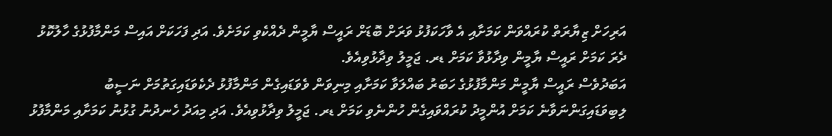އަރިހަށް ޒިޔާރަތް ކުރައްވަން ކަމަށާއި އެ ވާހަކަފުޅު ވަރަށް ބޮޑަށް ރައީސް ޔާމީން ދެއްކެވި ކަމަށެވެ. އަދި ފަހަކަށް އައިސް މަންމާފުޅުގެ ހާލުކޮޅު ދެރަ ކަމަށް ރައީސް ޔާމީން ވިދާޅުވާ ކަމަށް ޑރ. ޖަމީލު ވިދާޅުވިއެވެ.
އަބަދުވެސް ރައީސް ޔާމީން މަންމާފުޅުގެ ހަބަރު ބައްލަވާ ކަމަށާއި މިނިވަން ވެވަޑައިގެން މަންމާފުޅު ދެކެވަޑައިގަތުމަށް ނަސީބު ލިބިވަޑައިގަންނަވާނެ ކަމަށް އުންމީދު ކުރައްވައިގެން ހުންނެވި ކަމަށް ޑރ. ޖަމީލު ވިދާޅުވިއެވެ. އަދި މިއަދު ހެނދުނު ގުޅުނު ކަމަށާއި މަންމާފުޅު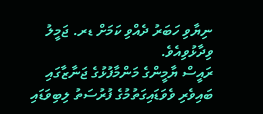ނިޔާވި ހަބަރު ދެއްވި ކަމަށް ޑރ. ޖަމީލު ވިދާޅުވިއެވެ.
ރައީސް ޔާމީންގެ މަންމާފުޅުގެ ޖަނާޒާގައި ބައިވެރި ވެވަޑައިގަތުމުގެ ފުރުސަތު ލިބިވަޑައި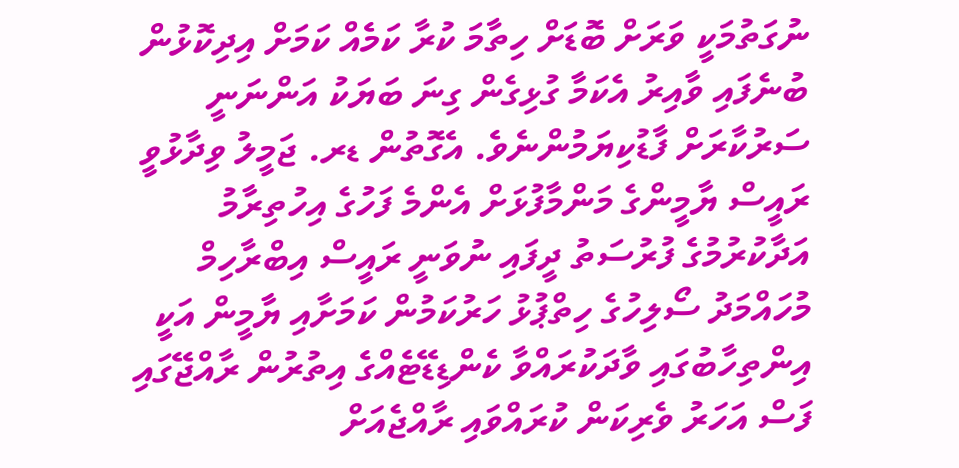ނުގަތުމަކީ ވަރަށް ބޮޑަށް ހިތާމަ ކުރާ ކަމެއް ކަމަށް އިދިކޮޅުން ބުނެފައި ވާއިރު އެކަމާ ގުޅިގެން ގިނަ ބަޔަކު އަންނަނީ ސަރުކާރަށް ފާޑުކިޔަމުންނެވެ. އެގޮތުން ޑރ. ޖަމީލު ވިދާޅުވީ ރައީސް ޔާމީންގެ މަންމާފުޅަށް އެންމެ ފަހުގެ އިހުތިރާމު އަދާކުރުމުގެ ފުރުސަތު ދީފައި ނުވަނީ ރައީސް އިބްރާހިމް މުހައްމަދު ސޯލިހުގެ ހިތްޕުޅު ހަރުކަމުން ކަމަށާއި ޔާމީން އަކީ އިންތިހާބުގައި ވާދަކުރައްވާ ކެންޑިޑޭޓެއްގެ އިތުރުން ރާއްޖޭގައި ފަސް އަހަރު ވެރިކަން ކުރައްވައި ރާއްޖެއަށް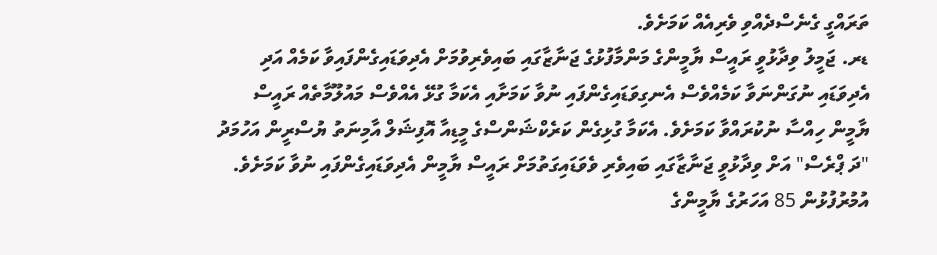ތަރައްގީ ގެނެސްދެއްވި ވެރިއެއް ކަމަށެވެ.
ޑރ. ޖަމީލު ވިދާޅުވީ ރައީސް ޔާމީންގެ މަންމާފުޅުގެ ޖަނާޒާގައި ބައިވެރިވުމަށް އެދިވަޑައިގެންފައިވާ ކަމެއް އަދި އެދިވަޑައި ނުގަންނަވާ ކަމެއްވެސް އެނގިވަޑައިގެންފައި ނުވާ ކަމަށާއި އެކަމާ ގުޅޭ އެއްވެސް މައުލޫމާތެއް ރައީސް ޔާމީން ހިއްސާ ނުކުރައްވާ ކަމަށެވެ. އެކަމާ ގުޅިގެން ކަރެކްޝަންސްގެ މީޑިއާ އޮފިޝަލް އާމިނަތު ޔުސްރީން އަހުމަދު "ދަ ޕްރެސް" އަށް ވިދާޅުވީ ޖަނާޒާގައި ބައިވެރި ވެވަޑައިގަތުމަށް ރައީސް ޔާމީން އެދިވަޑައިގެންފައި ނުވާ ކަމަށެވެ.
އުމުރުފުޅުން 85 އަހަރުގެ ޔާމީންގެ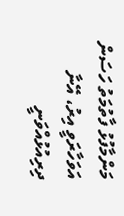މަންމާފުޅު ފާތުމަތު ހަސަން އަވަހާރަވީ އިރު، އޭނާ ދިރިއުޅުއްވަނީ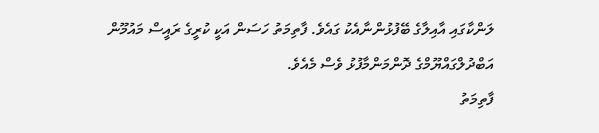ލަންކާގައި އާއިލާގެ ބޭފުޅުންނާއެކު ގައެވެ. ފާތިމަތު ހަސަން އަކީ ކުރީގެ ރައީސް މައުމޫން އަބްދުލްގައްޔޫމްގެ ދޮންމަންމާފުޅު ވެސް މެއެވެ.
ފާތިމަތު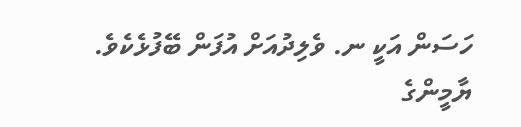ހަސަން އަކީ ނ. ވެލިދުއަށް އުފަން ބޭފުޅެކެވެ. ޔާމީންގެ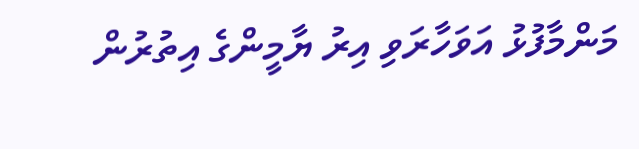މަންމާފުޅު އަވަހާރަވި އިރު ޔާމީންގެ އިތުރުން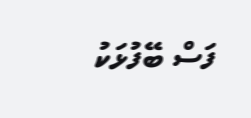ފަސް ބޭފުޅަކު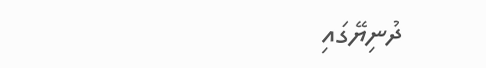ދުނިޔޭގައި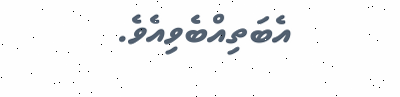އެބަތިއްބެވިއެވެ.